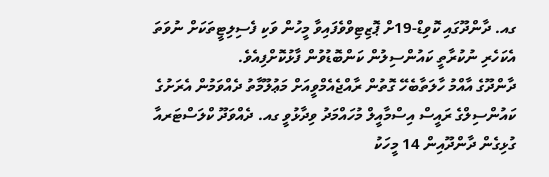ގއ. ދާންދޫގައި ކޮވިޑް-19ށް ޕޮޒިޓިވްވެފައިވާ މީހުން ވަކި ފެސިލިޓީތަކަށް ނުވަތަ އެކަހެރި ނުކުރާތީ ކައުންސިލުން ކަންބޮޑުވުން ފާޅުކޮށްފިއެވެ.
ދާންދޫގެ އާއްމު ހާލަތާބެހޭ ގޮތުން ރާއްޖެއެމްވީއަށް މަޢުލޫމާތު ދެއްވަމުން އެރަށުގެ ކައުންސިލްގެ ރައީސް އިސްމާއީލް މުހައްމަދު ވިދާޅުވީ ގއ. ދެއްވަދޫ ކްލަސްޓަރއާ ގުޅިގެން ދާންދޫއިން 14 މީހަކު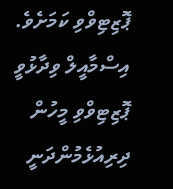ޕޮޒިޓިވްވި ކަމަށެވެ.
އިސްމާއީލް ވިދާޅުވީ ޕޮޒިޓިވްވި މީހުން ދިރިއުޅެމުންދަނީ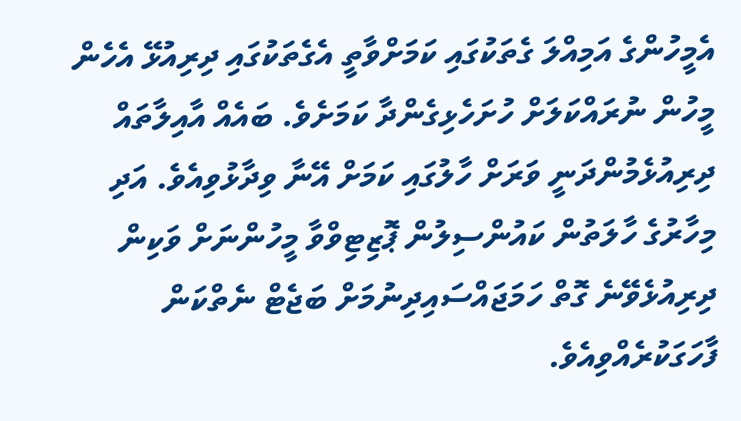އެމީހުންގެ އަމިއްލަ ގެތަކުގައި ކަމަށްވާތީ އެގެތަކުގައި ދިރިއުޅޭ އެހެން މީހުން ނުރައްކަލަށް ހުށަހެޅިގެންދާ ކަމަށެވެ. ބައެއް އާއިލާތައް ދިރިއުޅެމުންދަނީ ވަރަށް ހާލުގައި ކަމަށް އޭނާ ވިދާޅުވިއެވެ. އަދި މިހާރުގެ ހާލަތުން ކައުންސިލުން ޕޮޒިޓިވްވާ މީހުންނަށް ވަކިން ދިރިއުޅެވޭނެ ގޮތް ހަމަޖައްސައިދިނުމަށް ބަޖެޓް ނެތްކަން ފާހަގަކުރެއްވިއެވެ.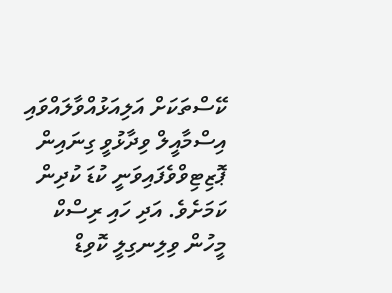ކޭސްތަކަށް އަލިއަޅުއްވާލައްވައި އިސްމާއީލް ވިދާޅުވީ ގިނައިން ޕޮޒިޓިވްވެފައިވަނީ ކުޑަ ކުދިން ކަމަށެވެ. އަދި ހައި ރިސްކް މީހުން ވިލިނގިލީ ކޮވިޑް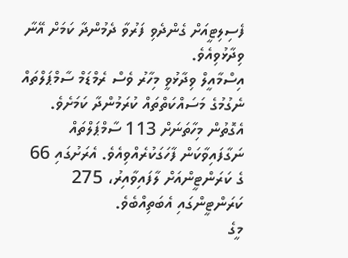ފެސިލިޓީއަށް ގެންދެވި ފަރުވާ ދެމުންދާ ކަމަށް އޭނާ ވިދާޅުވިއެވެ.
އިސްމާއީލް ވިދާޅުވީ މިހާރު ވެސް ރެމްޑަމް ސާމްޕަލްތައް ނެގުމުގެ މަސައްކަތްތައް ކުރަމުންދާ ކަމަށެވެ. އެގޮތުން މިހާތަނަށް 113 ސާމްޕަލްތައް ނަގާފައިވާކަން ފާހަގަކުރެއްވިއެވެ. އެރަށުގައި 66 ގެ ކަރަންޓީންއަށް ލާފައިވާއިރު، 275 ކަރަންޓީންގައި އެބަތިއްބެވެ.
މީގެ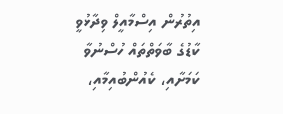އިތުރުން އިސްމާއީލް ވިދާޅުވީ ކާޑުގެ ބާވަތްތައް ހުސްނުވާ ކަމަށާއި، ކެއުންބުއިމާއި،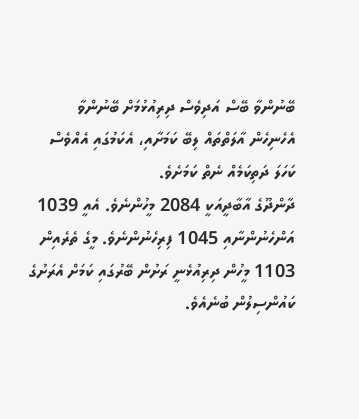ބޭނުންވާ ބޭސް އަދިވެސް ދިރިއުޅުމަށް ބޭނުންވާ އެހެނިހެން އާލަތްތައް ލިބޭ ކަމަށާއި، އެކަމުގައި އެއްވެސް ކަހަލަ ދަތިކަމެއް ނެތް ކަމަށެވެ.
ދާންދޫގެ އާބާދީއަކީ 2084 މީހުންނެވެ. އެއީ 1039 އަންހެނުންނާއި 1045 ފިރިހެނުންނެވެ. މީގެ ތެރެއިން 1103 މީހުން ދިރިއުޅެނީ ރަށުން ބޭރުގައި ކަމަށް އެރަށުގެ ކައުންސިލުން ބުނެއެވެ.